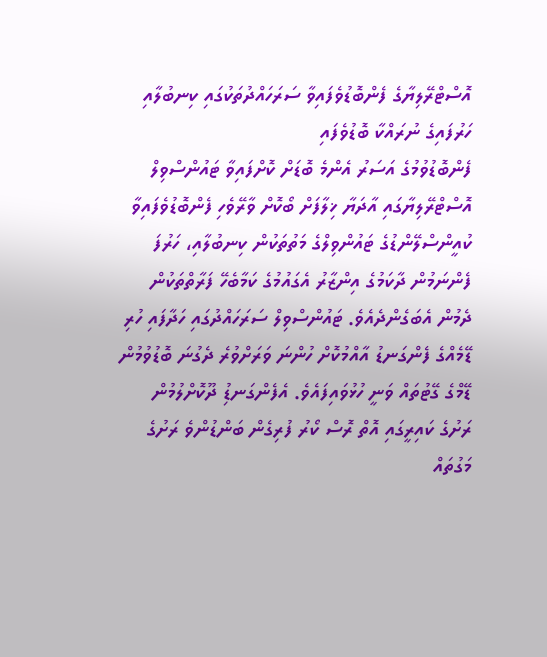އޮސްޓްރޭލިޔާގެ ފެންބޮޑުވެފައިވާ ސަރަހައްދުތަކުގައި ކިނބުލާއި ހަރުފައިގެ ނުރައްކާ ބޮޑުވެފައި
ފެންބޮޑުވުމުގެ އަސަރު އެންމެ ބޮޑަށް ކޮށްފައިވާ ޓައުންސްވިލް
އޮސްޓްރޭލިޔާގައި އާދަޔާ ޚިލާފަށް ބޯކޮށް ވާރޭވެހި ފެންބޮޑުވެފައިވާ ކުއީންސްލޭންޑުގެ ޓައުންވިލްގެ މަތުތަކުން ކިނބުލާއި، ހަރުފަ ފެންނަމުން ދާކަމުގެ އިންޒާރު އެގައުމުގެ ކަމާބެހޭ ފަރާތްތަކުން ދެމުން އެބަގެންދެއެވެ. ޓައުންސްވިލް ސަރަހައްދުގައި ހަދާފައި ހުރި ޑޭމެއްގެ ފެންގަނޑު އާއްމުކޮށް ހުންނަ ވަރަށްވުރެ ދެގުނަ ބޮޑުވުމުން ޑޭމްގެ ގޭޓުތައް ވަނީ ހުޅުވައިފައެވެ. އެފެންގަނޑިު ދޫކޮށްލުމުން ރަށުގެ ކައިރީގައި އޮތް ރޮސް ކޯރު ފުރިގެން ބަންޑުންވެ ރަށުގެ މަގުތައް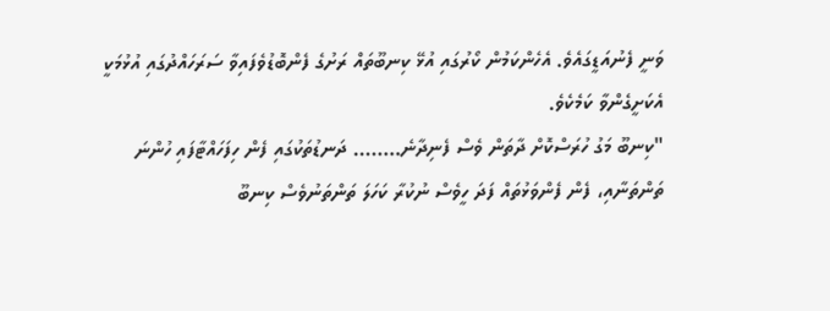ވަނީ ފެނުއަޑީގައެވެ. އެހެންކަމުން ކޯރުގައި އުޅޭ ކިނބޫތައް ރަށުގެ ފެންބޮޑުވެފައިވާ ސަރަހައްދުގައި އުޅުމަކީ އެކަށީގެންވާ ކަމެކެވެ.
"ކިނބޫ މަގު ހުރަސްކޮށް ދާތަން ވެސް ފެނިދާނެ........ ދަނޑުތަކުގައި ފެން ހިފަހައްޓާފައި ހުންނަ  ތަންތަނާއި، ފެން ފެންވަޅުތައް ފަދަ ހީވެސް ނުކުރާ ކަހަލަ ތަންތަނުވެސް ކިނބޫ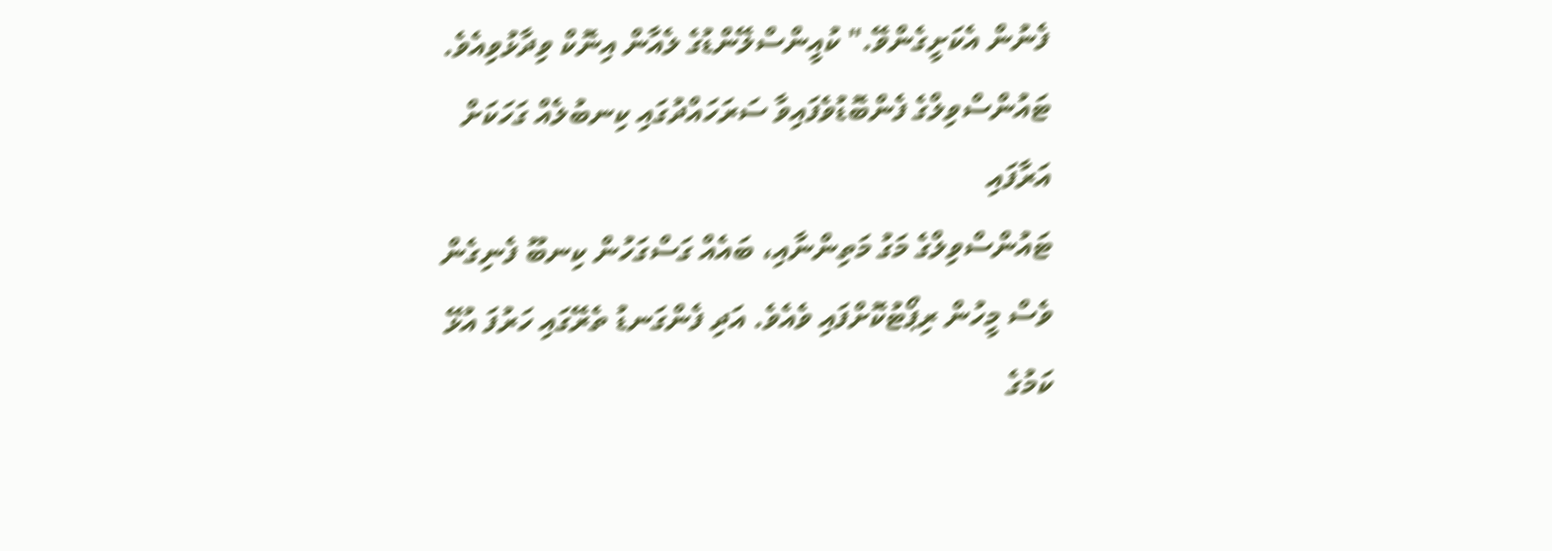ފެނުން އެކަށީގެންވޭ." ކުއީންސްލޭންޑުގެ ލެއާން އިނޮކް ވިދާޅުވިއެވެ.
ޓައުންސްވިލްގެ ފެންބޮޑުވެފައިވާ ސަރަހައްދުގައި ކިނބުލެއް ގަހަކަށް އަރާފައި
ޓައުންސްވިލްގެ މަގު މަތިންނާއި، ބައެއް ގަސްގަހުން ކިނބޫ ފެނިގެން ވެސް މީހުން ރިޕޯޓުކޮށްފައި ވެއެވެ. އަދި ފެންގަނޑު ތެރޭގައި ހަރުފަ އުޅޭ ކަމުގެ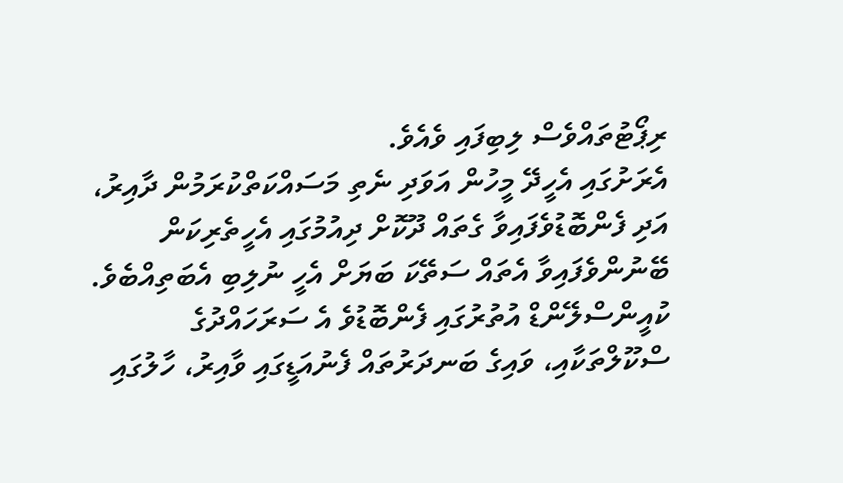ރިޕޯޓުތައްވެސް ލިބިފައި ވެއެވެ.
އެރަށުގައި އެހީދޭ މީހުން އަވަދި ނެތި މަސައްކަތްކުރަމުން ދާއިރު، އަދި ފެންބޮޑުވެފައިވާ ގެތައް ދޫކޮށް ދިއުމުގައި އެހީތެރިކަން ބޭނުންވެފައިވާ އެތައް ސަތޭކަ ބަޔަށް އެހީ ނުލިބި އެބަތިއްބެވެ.
ކުއީންސްލޭންޑް އުތުރުގައި ފެންބޮޑުވެ އެ ސަރަހައްދުގެ ސްކޫލްތަކާއި، ވައިގެ ބަނދަރުތައް ފެނުއަޑީގައި ވާއިރު، ހާލުގައި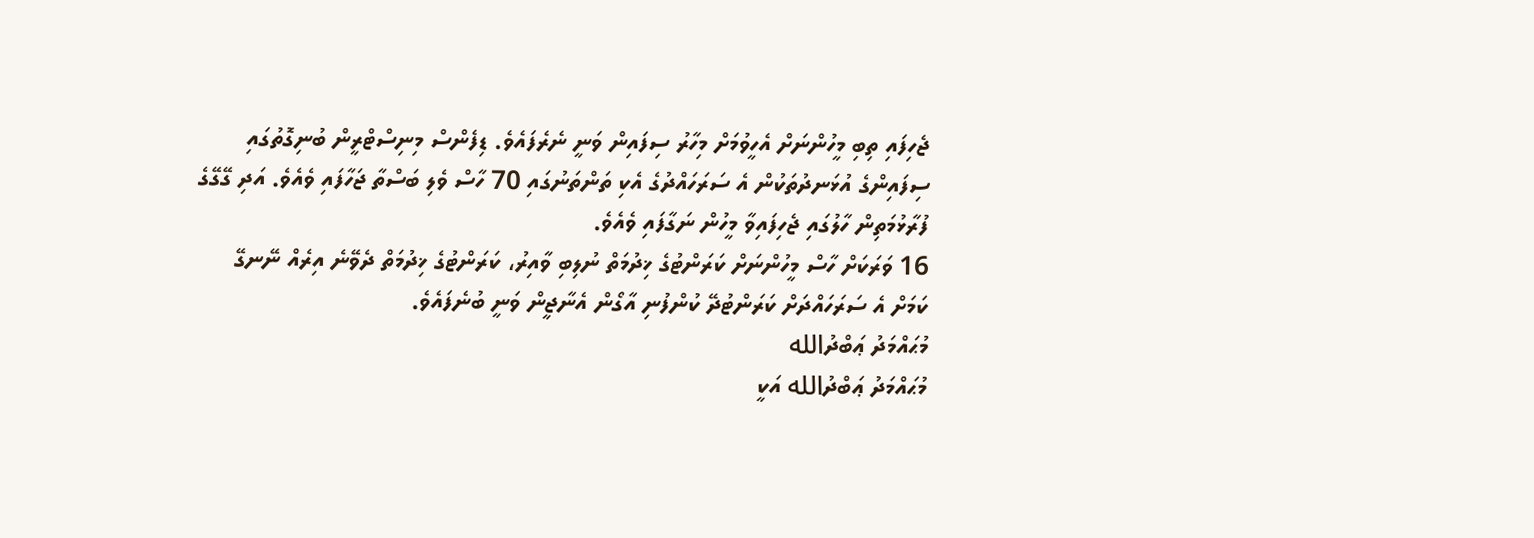ޖެހިފައި ތިބި މީހުންނަށް އެހީވުމަށް މިހާރު ސިފައިން ވަނީ ނެރެފައެވެ. ޑިފެންސް މިނިސްޓްރީން ބުނިގޮތުގައި ސިފައިންގެ އުޅަނދުތަކުން އެ ސަރަހައްދުގެ އެކި ތަންތަނުގައި 70 ހާސް ވެލި ބަސްތާ ޖަހާފައި ވެއެވެ. އަދި ގޭގޭގެ ފުރާޅުމަތިން ހާލުގައި ޖެހިފައިވާ މީހުން ނަގާފައި ވެއެވެ.
16 ވަރަކަށް ހާސް މީހުންނަށް ކަރަންޓުގެ ޚިދުމަތް ނުލިބި ވާއިރު، ކަރަންޓުގެ ޚިދުމަތް ދެވޭނެ އިރެއް ނޭނގޭ ކަމަށް އެ ސަރަހައްދަށް ކަރަންޓުދޭ ކުންފުނި އާގޯން އެނާޖީން ވަނީ ބުނެފައެވެ.
މުޙައްމަދު ޢަބްދުالله
މުޙައްމަދު ޢަބްދުالله އަކީ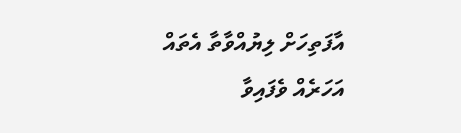އާފަތިހަށް ލިޔުއްވާތާ އެތައް އަހަރެއް ވެފައިވާ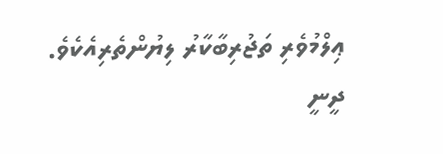ޢިލްމުވެރި ތަޖުރިބާކާރު ލިޔުންތެރިއެކެވެ. ދީނީ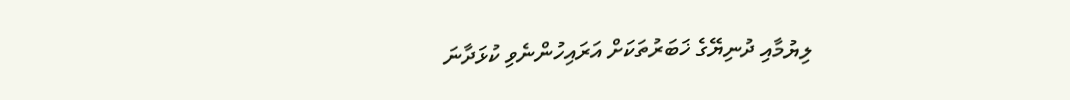ލިޔުމާއި ދުނިޔޭގެ ޚަބަރުތަކަށް އަރައިހުންނެވި ކުޅަދާނަ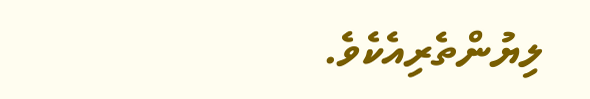ލިޔުންތެރިއެކެވެ.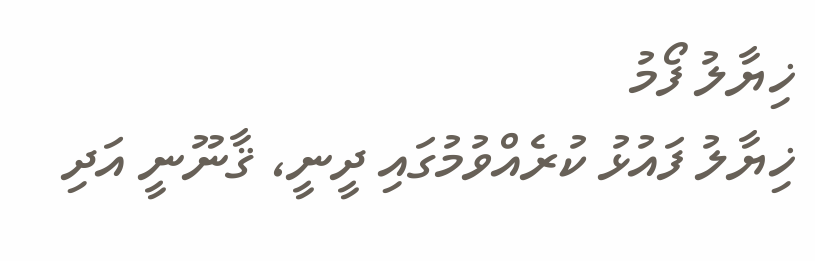ޚިޔާލު ފޯމު
ޚިޔާލު ފައުޅު ކުރެއްވުމުގައި ދީނީ، ޤާނޫނީ އަދި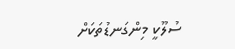ސުލޫކީ މިންގަނޑުތަކަށް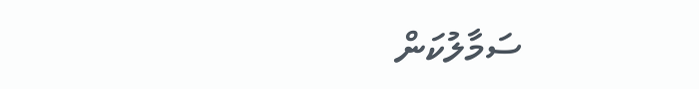ސަމާލުކަން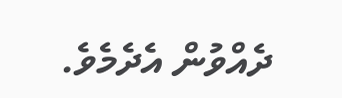ދެއްވުން އެދެމެވެ.